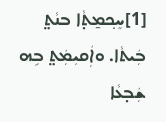[1]ܚܸܟ݂ܡ̱ܬ̣ܵܐ ܒܢܵܬ̤ ܒܲܝܬܵܐ. ܘܐܲܩܝܼܡܲܬ̤ ܒܹܗ ܫܲܒ̣ܥܵܐ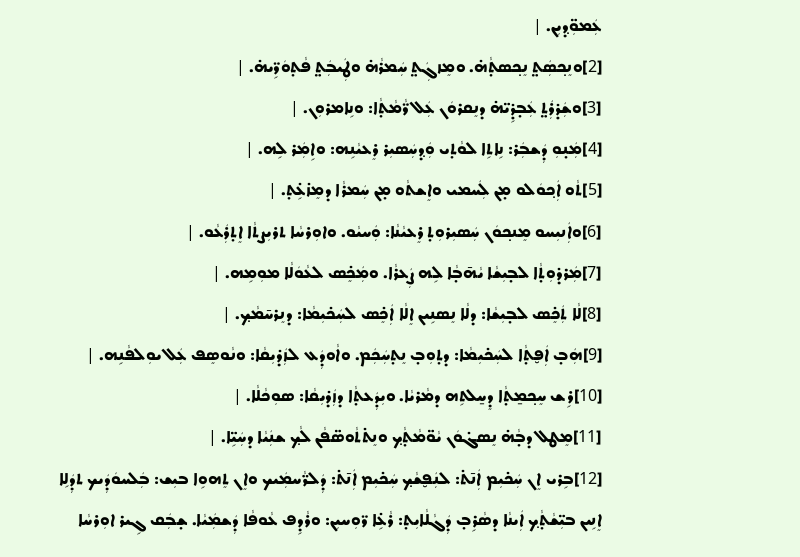ܥܲܡܘܼ̈ܕ݂ܝܼܢ. |
[2]ܘܢܸܟ݂ܣܲܬ̤ ܢܸܟ݂ܣܬ̣ܵܗ̇. ܘܡܸܙܓܲܬ̤ ܚܲܡܪܵܗ̇ ܘܛܲܝܒܲܬ̤ ܦܵܬ̣ܘܿܪܹ̈ܝܗ̇. |
[3]ܘܫܲܕ̇ܪܲܬ̤ ܥܲܒ̣ܕܹ̇ܝ̈ܗ̇ ܕܢܸܩܪܘܿܢ ܥܲܠ ܪ̈ܵܡܵܬ̣ܵܐ: ܘܢܹܐܡܪܘܼܢ. |
[4]ܡܲܢ̣ܘܼ ܕܲܫܒܲܪ: ܢܹܐܬܹܐ ܠܘܵܬ̣ܝ ܘܲܕ݂ܚܲܣܝܼܪ ܪܸܥܝܵܢܹܗ: ܘܐܹܡܲܪ ܠܹܗ. |
[5]ܬܵܘ ܐܲܟ݂ܘܿܠܘ ܡ̣ܢ ܠܲܚܡܝ ܘܐܸܫܬܵܘ ܡ̣ܢ ܚܲܡܪܵܐ ܕܡܸܙ̇ܥܹ̇ܬ̣. |
[6]ܘܐܲܢܝܼܚܘ ܡܸܢܟ݂ܘܿܢ ܚܲܣܝܼܪܘܼܬ̣ ܪܸܥܝܵܢܵܐ: ܘܲܚܝܵܘ. ܘܐܘܼܪܚܵܐ ܬܪܝܼܨܬܵܐ ܐܸܬ̣ܪܲܥܵܘ. |
[7]ܡܲܪܕ̇ܘܼܬ̣ܵܐ ܠܒ̣ܝܼܫܵܐ ܝܵܗ̄ܒ̣ܵܐ ܠܹܗ ܨܲܥܪܵܐ. ܘܡܲܟܸ̇ܣ ܠܥܵܘܿܠܵܐ ܡܘܼܡܹܗ. |
[8]ܠܵܐ ܬܲܟܸ̇ܣ ܠܒ̣ܝܼܫܵܐ: ܕܠܵܐ ܢܸܣܢܹܝܢ ܐܸܠܵܐ ܐܲܟܸ̇ܣ ܠܚܲܟ̇ܝܼܡܵܐ: ܕܢܸܪܚ̄ܡܵܟ݂. |
[9]ܗܲܒ̣ ܐܲܦ̮ܬ̣ܵܐ ܠܚܲܟ̇ܝܼܡܵܐ: ܕܬ̣ܘܼܒ̣ ܢܸܬ̣ܚܲܟܲܡ. ܘܐܵܘܕܲܥ ܠܙܲܕ̇ܝܼܩܵܐ: ܘܢܵܘܣܸܦ ܥܲܠ ܝܘܼܠܦܵܢܹܗ. |
[10]ܪܹܫ ܚܸܟ݂ܡ̱ܬ̣ܵܐ ܕܸܚ̱ܠܬܹܗ ܕܡܵܪܝܵܐ. ܘܝܼܕܲܥܬ̣ܵܐ ܕܙܲܕ̇ܝܼܩܵܐ: ܣܘܼܟܵܠܵܐ. |
[11]ܡܸܛܠ ܕܒ̣ܵܗ̇ ܢܸܣܓ̇ܘܿܢ ܝܵܘ̈ܡܵܬ̣ܵܟ݂ ܘܢܸܬ̇ܬܵܘܣ̈ܦܵܢ ܠܵܟ݂ ܫܢܲܝܵܐ ܕܚܲܝܹ̈ܐ. |
[12]ܒܹܪܝ ܐܸܢ ܚܲܟ̇ܝܼܡ ܐܲܢ̄ܬ̇: ܠܢܲܦ̮ܫܵܟ݂ ܚܲܟ̇ܝܼܡ ܐܲܢ̄ܬ̇: ܕܲܠܪ̈ܵܚܡܲܝܟ ܘܐܸܢ ܬܸܗܘܹܐ ܒܝܼܫ: ܒܲܠܚܘܿܕܲܝܟ ܬܕܲܠܹܐ ܐܸܢܹܝܢ ܒܝܼ̈ܫܵܬ̣ܵܟ݂ ܐܲܝܢܵܐ ܕܣܵܪܹܒ̣ ܕܲܓܵܠܵܐܝܼܬ̣: ܪܵܥܹ̇ܐ ܪ̈ܘܼܚܝܼܢ: ܘܪܵܕܹܦ ܥܵܘܦܵܐ ܕܲܫܡܲܝܵܐ. ܫ̣ܒܲܩ ܓܹܝܪ ܐܘܼܪܚܵܐ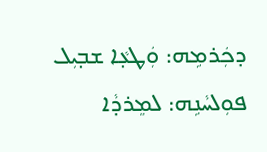ܕܟܲܪܡܹܗ: ܘܲܛܥ̣ܵܐ ܫܒ̣ܝܼܠ ܦܘܼܠܚܵܢܹܗ: ܠܡܸܪܕܵܐ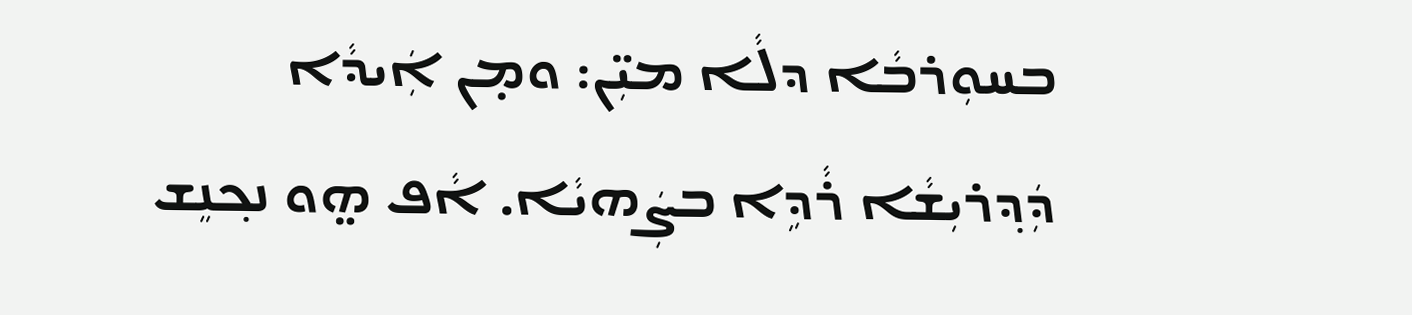ܒܚܘܼܪܒܵܐ ܕܠܵܐ ܡܝܼ̈ܢ: ܘܡ̣ܢ ܐܲܝܕܵܐ ܕܲܕ݂ܪܝܼܫܵܐ ܪܵܕܹܐ ܒܨܲܗܝܵܐ. ܐܵܦ ܗ̤ܘ ܢܟ݂ܢܸܫ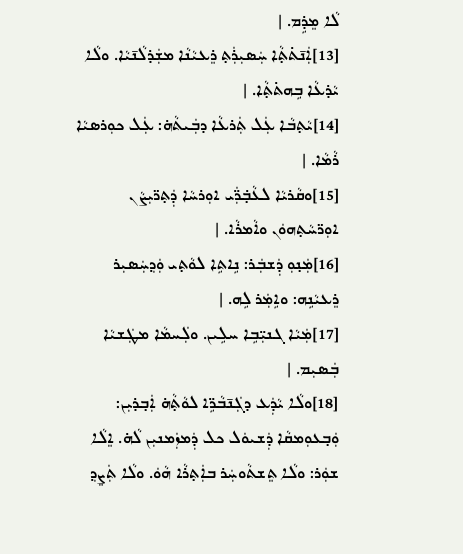ܠܵܐ ܡܸܕܹ̇ܡ. |
[13]ܐܲܢ̄ܬ̇ܬ̣ܵܐ ܚܲܣܝܼܪܲܬ̣ ܪܸܥܝܵܢܵܐ ܡܫܲܕ̇ܠܵܢ̄ܝܵܐ. ܘܠܵܐ ܝܵܕ̇ܥܵܐ ܒܹܗܬ̇ܬ̣ܵܐ. |
[14]ܝܵܬ̣ܒܵܐ ܥܲܠ ܬܲܪܥܵܐ ܕܒܲܝܬܵܗ̇: ܥܲܠ ܟܘܼܪܣܝܵܐ ܪܵܡܵܐ. |
[15]ܘܩܵܪܝܵܐ ܠܥܵܒ̣̇ܪ̈ܲܝ ܐܘܼܪܚܵܐ ܕܲܬ̣ܪ̈ܝܼܨܵܢ ܐܘܼܪ̈ܚܵܬ̣ܗܘܿܢ ܘܐܵܡܪܵܐ. |
[16]ܡܲܢ̣ܘܼ ܕܲܫܒܲܪ: ܢܹܐܬܹܐ ܠܘܵܬ̣ܝ ܘܲܕ݂ܚܲܣܝܼܪ ܪܸܥܝܵܢܹܗ: ܘܐܹܡܲܪ ܠܹܗ. |
[17]ܡܲܝܵܐ ܓܢܝܼ̈ܒܹܐ ܚܠܹܝܢ. ܘܠܲܚܡܵܐ ܡܛܲܫܝܵܐ ܒܲܣܝܼܡ. |
[18]ܘܠܵܐ ܝܵܕܲܥ ܕܓܲܢ̄ܒܵܪܹ̈ܐ ܠܘܵܬ̣ܵܗ̇ ܐܲܒ̣ܕ̇ܝܼܢ: ܘܲܒ̣ܥܘܼܡܩܵܐ ܕܲܫܝܘܿܠ ܟܠ ܕܲܡܙܲܡܢܝܼܢ ܠܵܗ̇. ܐܸܠܵܐ ܫܘܲܪ: ܘܠܵܐ ܬܸܫܬܵܘܚܲܪ ܒܐܲܬ̣ܪܵܐ ܗܵܘܿ. ܘܠܵܐ ܬܲܨܸܕ݂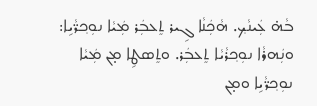ܒܵܗ̇ ܥܲܝܢܵܟ݂. ܗܵܟܲܢܵܐ ܓܹܝܪ ܬܸܥܒܲܪ ܡܲܝܵܐ ܢܘܼܟ݂ܪ̈ܵܝܹܐ: ܘܢܲܗܪܵܐ ܢܘܼܟ݂ܪܵܝܵܐ ܬܸܥܒܲܪ. ܘܬܸܣܛܹܐ ܡ̣ܢ ܡܲܝܵܐ ܢܘܼܟ݂ܪ̈ܵܝܹܐ ܘܡ̣ܢ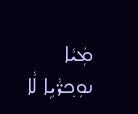ܡܲܝܵܐ ܢܘܼܟ݂ܪ̈ܵܝܹܐ ܠܵܐ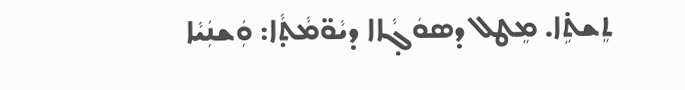ܬܸܫܬܹ̇ܐ. ܡܸܛܠ ܕܣܘܿܓ̣ܵܐܐ ܕܝܵܘ̈ܡܵܬ̣ܵܐ: ܘܲܫܢܲܝܵܐ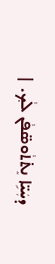ܕܚܲܝܹ̈ܐ ܢܸܬ̇ܬܵܘܣ̈ܦܵܢ ܠܵܟ݂. |